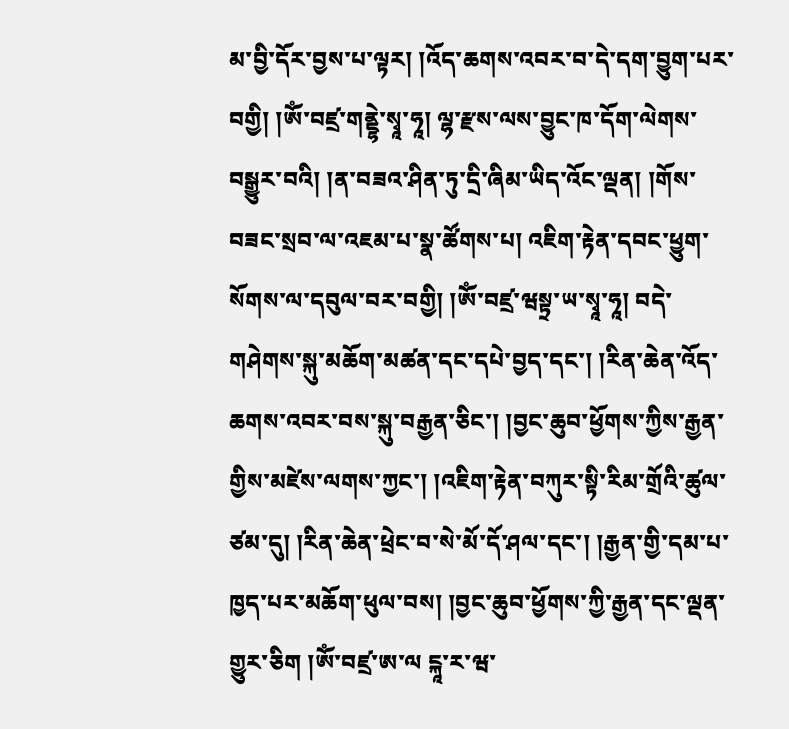མ་བྱི་དོར་བྱས་པ་ལྟར། །འོད་ཆགས་འབར་བ་དེ་དག་བྱུག་པར་བགྱི། །ༀ་བཛྲ་གནྡྷེ་སྭཱ་ཧཱ། ལྷ་རྫས་ལས་བྱུང་ཁ་དོག་ལེགས་བསྒྱུར་བའི། །ན་བཟའ་ཤིན་ཏུ་དྲི་ཞིམ་ཡིད་འོང་ལྡན། །གོས་བཟང་སྲབ་ལ་འཇམ་པ་སྣ་ཚོགས་པ། འཇིག་རྟེན་དབང་ཕྱུག་སོགས་ལ་དབུལ་བར་བགྱི། །ༀ་བཛྲ་ཝསྟྲ་ཡ་སྭཱ་ཧཱ། བདེ་གཤེགས་སྐུ་མཆོག་མཚན་དང་དཔེ་བྱད་དང་། །རིན་ཆེན་འོད་ཆགས་འབར་བས་སྐུ་བརྒྱན་ཅིང་། །བྱང་ཆུབ་ཕྱོགས་ཀྱིས་རྒྱན་གྱིས་མཛེས་ལགས་ཀྱང་། །འཇིག་རྟེན་བཀུར་སྟི་རིམ་གྲོའི་ཚུལ་ཙམ་དུ། །རིན་ཆེན་ཕྲེང་བ་སེ་མོ་དོ་ཤལ་དང་། །རྒྱན་གྱི་དམ་པ་ཁྱད་པར་མཆོག་ཕུལ་བས། །བྱང་ཆུབ་ཕྱོགས་ཀྱི་རྒྱན་དང་ལྡན་གྱུར་ཅིག །ༀ་བཛྲ་ཨ་ལ ངྐཱ་ར་ཝ་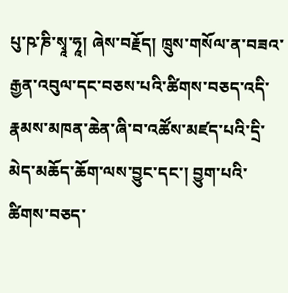པུ་ཥ་ཎི་སྭཱ་ཧཱ། ཞེས་བརྗོད། ཁྲུས་གསོལ་ན་བཟའ་རྒྱན་འབུལ་དང་བཅས་པའི་ཚིགས་བཅད་འདི་རྣམས་མཁན་ཆེན་ཞི་བ་འཚོས་མཛད་པའི་དྲི་མེད་མཆོད་ཆོག་ལས་བྱུང་དང་། བྱུག་པའི་ཚིགས་བཅད་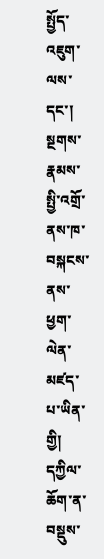སྤྱོད་འཇུག་ལས་དང་། སྔགས་རྣམས་སྤྱི་འགྲོ་ནས་ཁ་བསྐངས་ནས་ཕྱག་ལེན་མཛད་པ་ཡིན་གྱི། དཀྱིལ་ཆོག་ན་བསྡུས་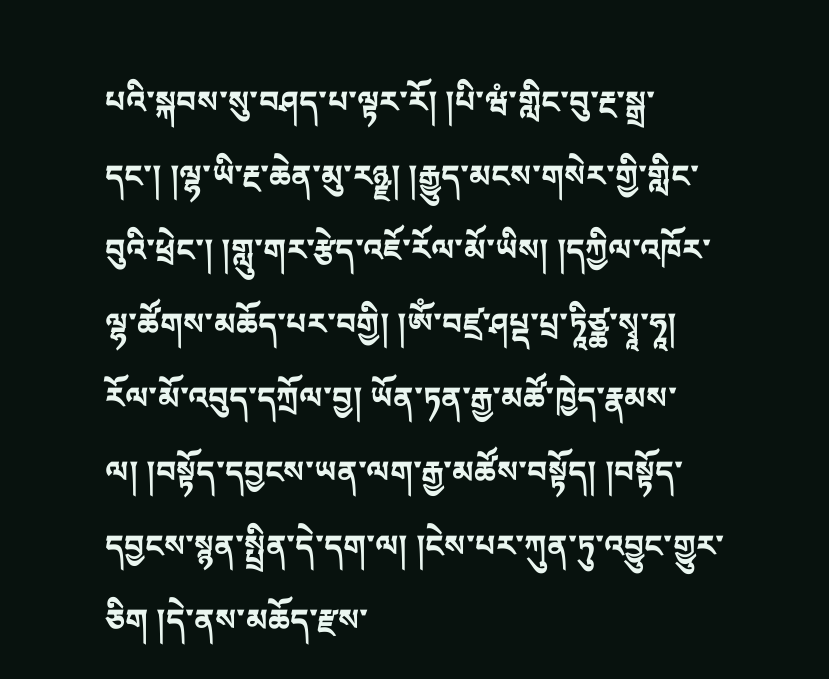པའི་སྐབས་སུ་བཤད་པ་ལྟར་རོ། །པི་ཝཾ་གླིང་བུ་རྔ་སྒྲ་དང་། །ལྷ་ཡི་རྔ་ཆེན་མུ་རཉྫ། །རྒྱུད་མངས་གསེར་གྱི་གླིང་བུའི་ཕྲེང་། །གླུ་གར་རྩེད་འཇོ་རོལ་མོ་ཡིས། །དཀྱིལ་འཁོར་ལྷ་ཚོགས་མཆོད་པར་བགྱི། །ༀ་བཛྲ་ཤཔྡ་པྲ་ཏཱིཙྪ་སྭཱ་ཧཱ། རོལ་མོ་འབུད་དཀྲོལ་བྱ། ཡོན་ཏན་རྒྱ་མཚོ་ཁྱེད་རྣམས་ལ། །བསྟོད་དབྱངས་ཡན་ལག་རྒྱ་མཚོས་བསྟོད། །བསྟོད་དབྱངས་སྙན་སྤྲིན་དེ་དག་ལ། །ངེས་པར་ཀུན་ཏུ་འབྱུང་གྱུར་ཅིག །དེ་ནས་མཆོད་རྫས་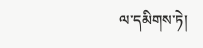ལ་དམིགས་ཏེ།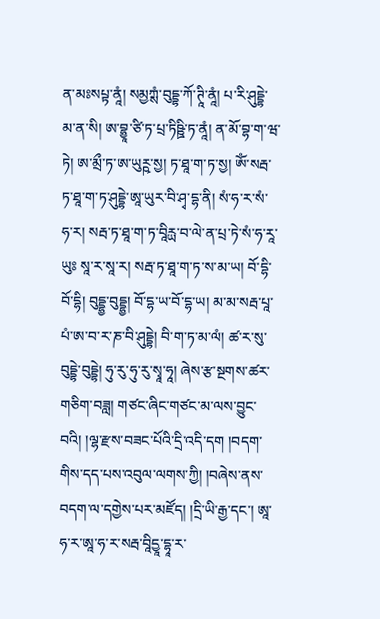ན་མཿསཔྟ་ནཱཾ། སམྱཀྶཾ་བུདྡྷ་ཀོ་ཊཱི་ནཱཾ། པ་རི་ཤུདྡྷེ་མ་ན་སི། ཨ་བྷྱཱ་ཙི་ཏ་པྲ་ཏིཥྛི་ཏ་ནཱཾ། ན་མོ་བྷ་ག་ཝ་ཏེ། ཨ་མྲྀ་ཏ་ཨ་ཡུཪྵ་སྱ། ཏ་ཐཱ་ག་ཏ་སྱ། ༀ་སརྦ་ཏ་ཐཱ་ག་ཏ་ཤུདྡྷེ་ཨཱ་ཡུར་བི་ཤྭ་དྷ་ནི། སཾ་ཧ་ར་སཾ་ཧ་ར། སརྦ་ཏ་ཐཱ་ག་ཏ་བཱིརྻ་བ་ལེ་ན་པྲ་ཏེ་སཾ་ཧ་རཱ་ཡུཿ སཱ་ར་སཱ་ར། སརྦ་ཏ་ཐཱ་ག་ཏ་ས་མ་ཡ། བོ་དྷི་བོ་དྷི། བུདྡྷྱ་བུདྡྷྱ། བོ་དྷ་ཡ་བོ་དྷ་ཡ། མ་མ་སརྦ་པཱ་པཾ་ཨ་བ་ར་ཎ་བི་ཤུདྡྷེ། བི་ག་ཏ་མ་ལཾ། ཚ་ར་སུ་བུདྡྷེ་བུདྡྷེ། ཧུ་རུ་ཧུ་རུ་སྭཱ་ཧཱ། ཞེས་རྩ་སྔགས་ཚར་གཅིག་བཟླ། གཙང་ཞིང་གཙང་མ་ལས་བྱུང་བའི། །ལྷ་རྫས་བཟང་པོའི་དྲི་འདི་དག །བདག་གིས་དད་པས་འབུལ་ལགས་ཀྱི། །བཞེས་ནས་བདག་ལ་དགྱེས་པར་མཛོད། །དྲི་ཡི་རྒྱ་དང་། ཨཱ་ཧ་ར་ཨཱ་ཧ་ར་སརྦ་བཱིདྱཱ་དྷཱ་ར་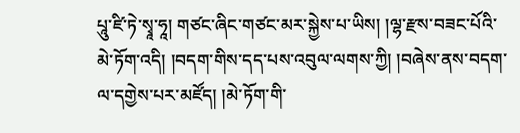པཱུ་ཛི་ཏེ་སྭཱ་ཧཱ། གཙང་ཞིང་གཙང་མར་སྐྱེས་པ་ཡིས། །ལྷ་རྫས་བཟང་པོའི་མེ་ཏོག་འདི། །བདག་གིས་དད་པས་འབུལ་ལགས་ཀྱི། །བཞེས་ནས་བདག་ལ་དགྱེས་པར་མཛོད། །མེ་ཏོག་གི་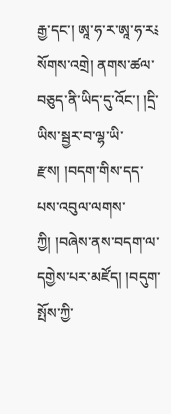རྒྱ་དང་། ཨཱ་ཧ་ར་ཨཱ་ཧ་ར༴ སོགས་འགྲེ། ནགས་ཚལ་བཅུད་ནི་ཡིད་དུ་འོང་། །དྲི་ཡིས་སྦྱར་བ་ལྷ་ཡི་རྫས། །བདག་གིས་དད་པས་འབུལ་ལགས་ཀྱི། །བཞེས་ནས་བདག་ལ་དགྱེས་པར་མཛོད། །བདུག་སྤོས་ཀྱི་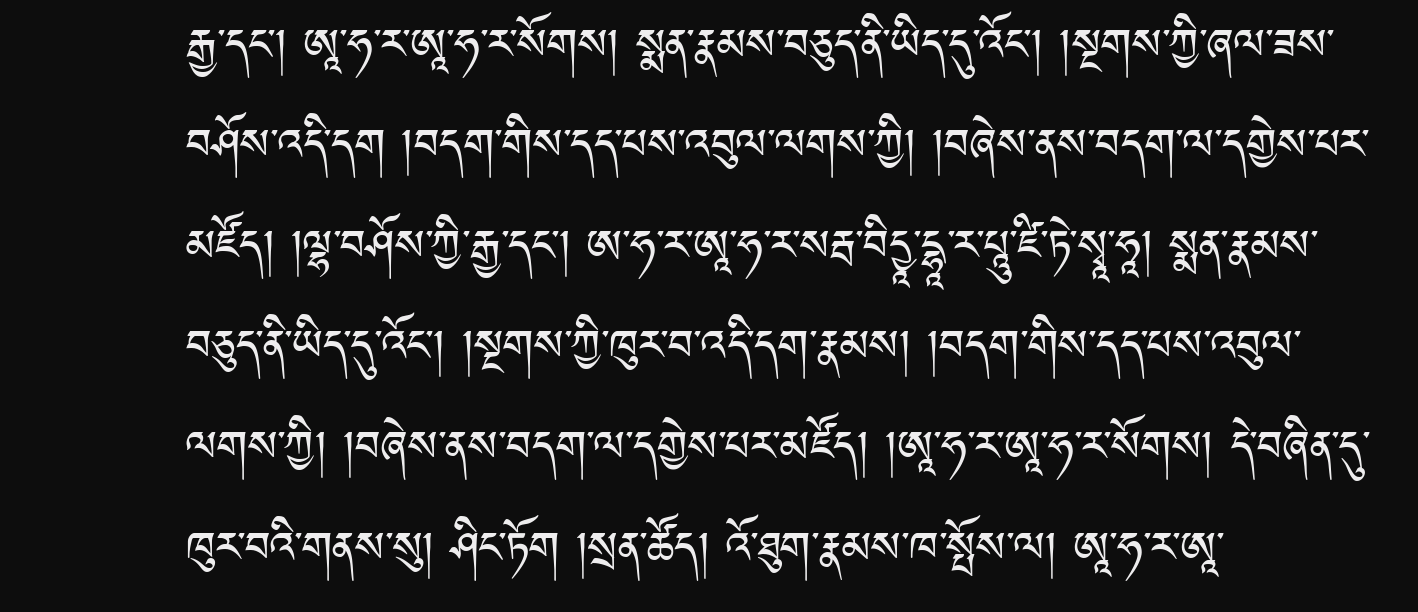རྒྱ་དང་། ཨཱ་ཧ་ར་ཨཱ་ཧ་ར་སོགས། སྨན་རྣམས་བཅུད་ནི་ཡིད་དུ་འོང་། །སྔགས་ཀྱི་ཞལ་ཟས་བཤོས་འདི་དག །བདག་གིས་དད་པས་འབུལ་ལགས་ཀྱི། །བཞེས་ནས་བདག་ལ་དགྱེས་པར་མཛོད། །ལྷ་བཤོས་ཀྱི་རྒྱ་དང་། ཨ་ཧ་ར་ཨཱ་ཧ་ར་སརྦ་བིདྱཱ་དྷཱ་ར་པཱུ་ཛི་ཏེ་སྭཱ་ཧཱ། སྨན་རྣམས་བཅུད་ནི་ཡིད་དུ་འོང་། །སྔགས་ཀྱི་ཁུར་བ་འདི་དག་རྣམས། །བདག་གིས་དད་པས་འབུལ་ལགས་ཀྱི། །བཞེས་ནས་བདག་ལ་དགྱེས་པར་མཛོད། །ཨཱ་ཧ་ར་ཨཱ་ཧ་ར་སོགས། དེ་བཞིན་དུ་ཁུར་བའི་གནས་སུ། ཤིང་ཏོག །སྲན་ཚོད། འོ་ཐུག་རྣམས་ཁ་སྤོས་ལ། ཨཱ་ཧ་ར་ཨཱ་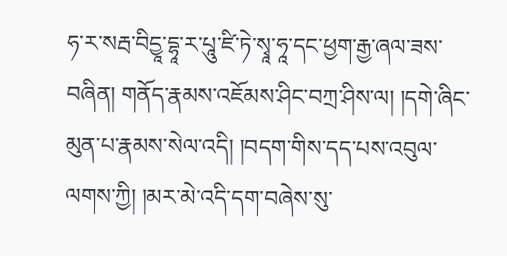ཧ་ར་སརྦ་བིདྱཱ་དྷཱ་ར་པཱུ་ཛི་ཏེ་སྭཱ་ཧཱ་དང་ཕྱག་རྒྱ་ཞལ་ཟས་བཞིན། གནོད་རྣམས་འཇོམས་ཤིང་བཀྲ་ཤིས་ལ། །དགེ་ཞིང་མུན་པ་རྣམས་སེལ་འདི། །བདག་གིས་དད་པས་འབུལ་ལགས་ཀྱི། །མར་མེ་འདི་དག་བཞེས་སུ་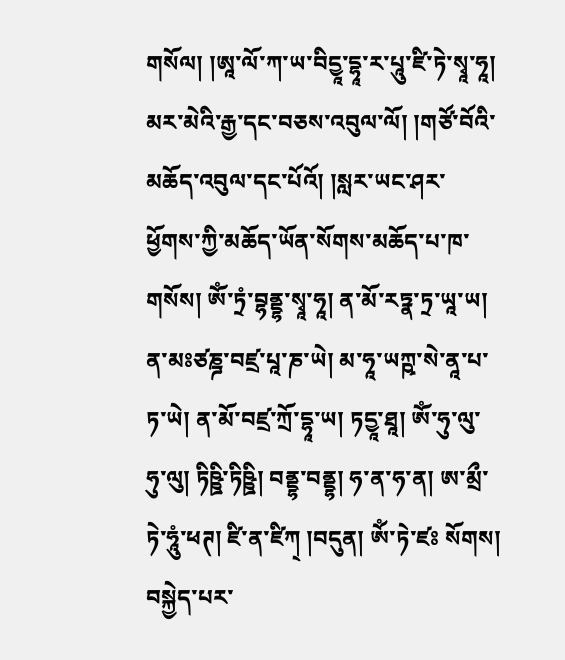གསོལ། །ཨཱ་ལོ་ཀ་ཡ་བིདྱཱ་དྷཱ་ར་པཱུ་ཛི་ཏེ་སྭཱ་ཧཱ། མར་མེའི་རྒྱ་དང་བཅས་འབུལ་ལོ། །གཙོ་བོའི་མཆོད་འབུལ་དང་པོའོ། །སླར་ཡང་ཤར་ཕྱོགས་ཀྱི་མཆོད་ཡོན་སོགས་མཆོད་པ་ཁ་གསོས། ༀ་ཏྲཾ་བྷནྡྷ་སྭཱ་ཧཱ། ན་མོ་རཏྣ་ཏྲ་ཡཱ་ཡ། ན་མཿཙཎྜ་བཛྲ་པཱ་ཎ་ཡེ། མ་ཧཱ་ཡཀྵ་སེ་ནཱ་པ་ཏ་ཡེ། ན་མོ་བཛྲ་ཀྲོ་དྷཱ་ཡ། ཏདྱཱ་ཐཱ། ༀ་ཧུ་ལུ་ཧུ་ལུ། ཏིཥྛི་ཏིཥྛི། བནྡྷ་བནྡྷ། ཧ་ན་ཧ་ན། ཨ་མྲྀ་ཏེ་ཧཱུཾ་ཕཊ། ཛི་ན་ཛིཀ྄ །བདུན། ༀ་ཏེ་ཛཿ སོགས། བསྐྱེད་པར་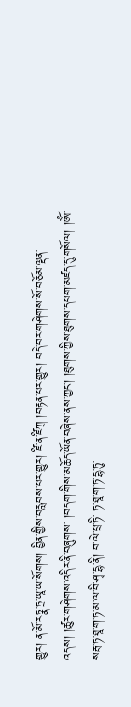གྱུར། ན་མོ་རཏྣ་ཏྲ་ཡཱ་ཡ་སོགས། བྱིན་གྱིས་བརླབས་པར་གྱུར། ཛི་ན་ཛིཀ྄ །བརྟན་པར་གྱུར། བདེ་བར་གཤེགས་སོ་བཅོམ་ལྡན་འདས། །ཚུར་གཤེགས་འདིར་ནི་བཞུགས་ །བདག་གིས་མཆོད་ཡོན་བཞེས་ནས་ཀྱང་། །ཐུགས་ཀྱིས་ཐུགས་དཔག་མཛད་དུ་གསོལ། །ༀ་སརྦ་ཏ་ཐཱ་ག་ཏ་མ་ལ་བི་ཤྭ་དྷ་ནི། བ་ལེ་པྲ་ཏི་ ཏ་ཐཱ་ག་ཏ་དྷ་ཏུ་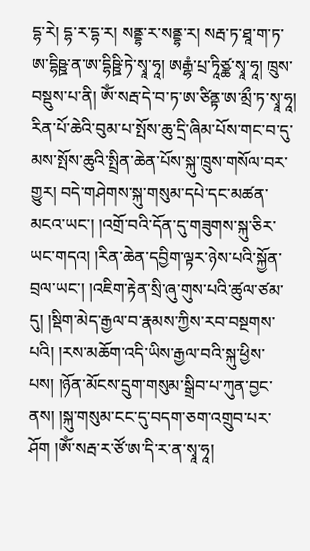དྷ་རེ། དྷ་ར་དྷ་ར། སནྡྷ་ར་སནྡྷ་ར། སརྦ་ཏ་ཐཱ་ག་ཏ་ཨ་དྷིཥྛ་ན་ཨ་དྷིཥྛི་ཏེ་སྭཱ་ཧཱ། ཨརྒྷཾ་པྲ་ཏཱིཙྪ་སྭཱ་ཧཱ། ཁྲུས་བསྡུས་པ་ནི། ༀ་སརྦ་དེ་བ་ཏ་ཨ་ཙིནྟ་ཨ་མྲྀ་ཏ་སྭཱ་ཧཱ། རིན་པོ་ཆེའི་བུམ་པ་སྤོས་ཆུ་དྲི་ཞིམ་པོས་གང་བ་དུ་མས་སྤོས་ཆུའི་སྤྲིན་ཆེན་པོས་སྐུ་ཁྲུས་གསོལ་བར་གྱུར། བདེ་གཤེགས་སྐུ་གསུམ་དཔེ་དང་མཚན་མངའ་ཡང་། །འགྲོ་བའི་དོན་དུ་གཟུགས་སྐུ་ཅིར་ཡང་གདའ། །རིན་ཆེན་དབྱིག་ལྟར་ཉེས་པའི་སྐྱོན་བྲལ་ཡང་། །འཇིག་རྟེན་སྲི་ཞུ་གུས་པའི་ཚུལ་ཙམ་དུ། །སྡིག་མེད་རྒྱལ་བ་རྣམས་ཀྱིས་རབ་བསྔགས་པའི། །རས་མཆོག་འདི་ཡིས་རྒྱལ་བའི་སྐུ་ཕྱིས་པས། །ཉོན་མོངས་དྲུག་གསུམ་སྒྲིབ་པ་ཀུན་བྱང་ནས། །སྐུ་གསུམ་ངང་དུ་བདག་ཅག་འགྲུབ་པར་ཤོག །ༀ་སརྦ་ར་ཙོ་ཨ་དི་ར་ན་སྭཱ་ཧཱ།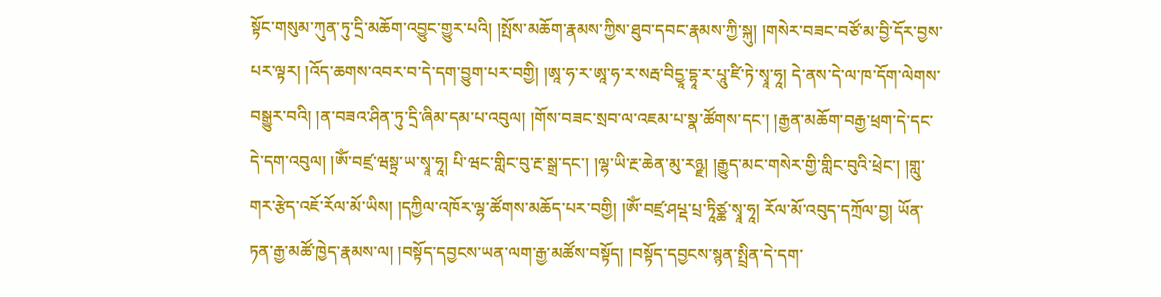སྟོང་གསུམ་ཀུན་ཏུ་དྲི་མཆོག་འབྱུང་གྱུར་པའི། །སྤོས་མཆོག་རྣམས་ཀྱིས་ཐུབ་དབང་རྣམས་ཀྱི་སྐུ། །གསེར་བཟང་བཙོ་མ་བྱི་དོར་བྱས་པར་ལྟར། །འོད་ཆགས་འབར་བ་དེ་དག་བྱུག་པར་བགྱི། །ཨཱ་ཧ་ར་ཨཱ་ཧ་ར་སརྦ་བིདྱཱ་དྷཱ་ར་པཱུ་ཛི་ཏེ་སྭཱ་ཧཱ། དེ་ནས་དེ་ལ་ཁ་དོག་ལེགས་བསྒྱུར་བའི། །ན་བཟའ་ཤིན་ཏུ་དྲི་ཞིམ་དམ་པ་འབུལ། །གོས་བཟང་སྲབ་ལ་འཇམ་པ་སྣ་ཚོགས་དང་། །རྒྱན་མཆོག་བརྒྱ་ཕྲག་དེ་དང་དེ་དག་འབུལ། །ༀ་བཛྲ་ཝསྟྲ་ཡ་སྭཱ་ཧཱ། པི་ཝང་གླིང་བུ་རྔ་སྒྲ་དང་། །ལྷ་ཡི་རྔ་ཆེན་མུ་རཉྫ། །རྒྱུད་མང་གསེར་གྱི་གླིང་བུའི་ཕྲེང་། །གླུ་གར་རྩེད་འཇོ་རོལ་མོ་ཡིས། །དཀྱིལ་འཁོར་ལྷ་ཚོགས་མཆོད་པར་བགྱི། །ༀ་བཛྲ་ཤཔྡ་པྲ་ཏཱིཙྪ་སྭཱ་ཧཱ། རོལ་མོ་འབུད་དཀྲོལ་བྱ། ཡོན་ཏན་རྒྱ་མཚོ་ཁྱེད་རྣམས་ལ། །བསྟོད་དབྱངས་ཡན་ལག་རྒྱ་མཚོས་བསྟོད། །བསྟོད་དབྱངས་སྙན་སྤྲིན་དེ་དག་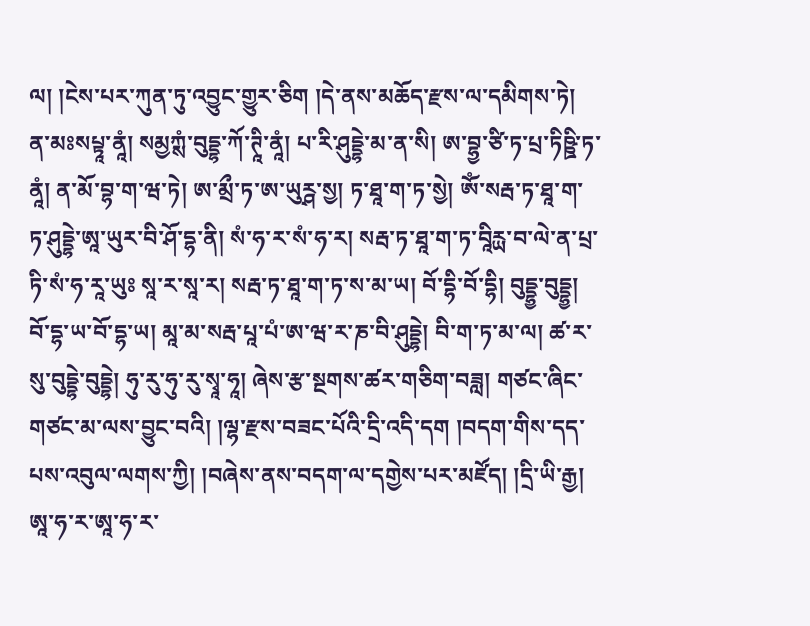ལ། །ངེས་པར་ཀུན་ཏུ་འབྱུང་གྱུར་ཅིག །དེ་ནས་མཆོད་རྫས་ལ་དམིགས་ཏེ། ན་མཿསཔྟཱ་ནཱཾ། སམྱཀྶཾ་བུདྡྷ་ཀོ་ཊཱི་ནཱཾ། པ་རི་ཤུདྡྷེ་མ་ན་སི། ཨ་བྷྱ་ཙི་ཏ་པྲ་ཏིཥྛི་ཏ་ནཱཾ། ན་མོ་བྷ་ག་ཝ་ཏེ། ཨ་མྲྀ་ཏ་ཨ་ཡུཪྴ་སྱ། ཏ་ཐཱ་ག་ཏ་སྱེ། ༀ་སརྦ་ཏ་ཐཱ་ག་ཏ་ཤུདྡྷེ་ཨཱ་ཡུར་བི་ཤོ་དྷ་ནི། སཾ་ཧ་ར་སཾ་ཧ་ར། སརྦ་ཏ་ཐཱ་ག་ཏ་བཱིརྻ་བ་ལེ་ན་པྲ་ཏི་སཾ་ཧ་རཱ་ཡུཿ སཱ་ར་སཱ་ར། སརྦ་ཏ་ཐཱ་ག་ཏ་ས་མ་ཡ། བོ་དྷི་བོ་དྷི། བུདྡྷྱ་བུདྡྷྱ། བོ་དྷ་ཡ་བོ་དྷ་ཡ། མཱ་མ་སརྦ་པཱ་པཾ་ཨ་ཝ་ར་ཎ་བི་ཤུདྡྷེ། བི་ག་ཏ་མ་ལ། ཚ་ར་སུ་བུདྡྷེ་བུདྡྷེ། ཧུ་རུ་ཧུ་རུ་སྭཱ་ཧཱ། ཞེས་རྩ་སྔགས་ཚར་གཅིག་བཟླ། གཙང་ཞིང་གཙང་མ་ལས་བྱུང་བའི། །ལྷ་རྫས་བཟང་པོའི་དྲི་འདི་དག །བདག་གིས་དད་པས་འབུལ་ལགས་ཀྱི། །བཞེས་ནས་བདག་ལ་དགྱེས་པར་མཛོད། །དྲི་ཡི་རྒྱ། ཨཱ་ཧ་ར་ཨཱ་ཧ་ར་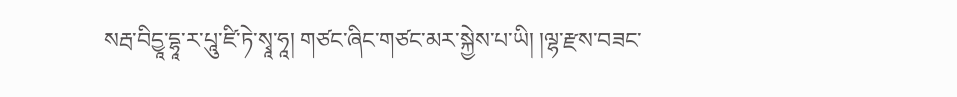སརྦ་བིདྱཱ་དྷཱ་ར་པཱུ་ཛི་ཏེ་སྭཱ་ཧཱ། གཙང་ཞིང་གཙང་མར་སྐྱེས་པ་ཡི། །ལྷ་རྫས་བཟང་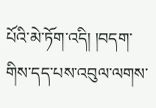པོའི་མེ་ཏོག་འདི། །བདག་གིས་དད་པས་འབུལ་ལགས་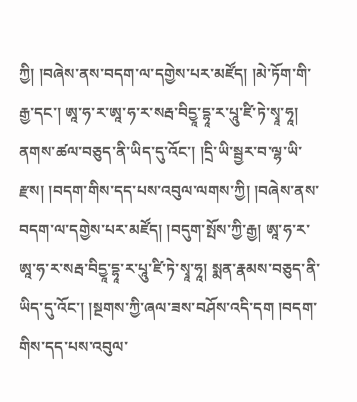ཀྱི། །བཞེས་ནས་བདག་ལ་དགྱེས་པར་མཛོད། །མེ་ཏོག་གི་རྒྱ་དང་། ཨཱ་ཧ་ར་ཨཱ་ཧ་ར་སརྦ་བིདྱཱ་དྷཱ་ར་པཱུ་ཛི་ཏེ་སྭཱ་ཧཱ། ནགས་ཚལ་བཅུད་ནི་ཡིད་དུ་འོང་། །དྲི་ཡི་སྦྱར་བ་ལྷ་ཡི་རྫས། །བདག་གིས་དད་པས་འབུལ་ལགས་ཀྱི། །བཞེས་ནས་བདག་ལ་དགྱེས་པར་མཛོད། །བདུག་སྤོས་ཀྱི་རྒྱ། ཨཱ་ཧ་ར་ཨཱ་ཧ་ར་སརྦ་བིདྱཱ་དྷཱ་ར་པཱུ་ཛི་ཏེ་སྭཱ་ཧཱ། སྨན་རྣམས་བཅུད་ནི་ཡིད་དུ་འོང་། །སྔགས་ཀྱི་ཞལ་ཟས་བཤོས་འདི་དག །བདག་གིས་དད་པས་འབུལ་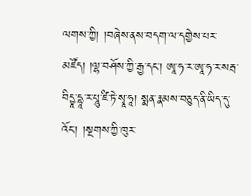ལགས་ཀྱི། །བཞེས་ནས་བདག་ལ་དགྱེས་པར་མཛོད། །ལྷ་བཤོས་ཀྱི་རྒྱ་དང་། ཨཱ་ཧ་ར་ཨཱ་ཧ་ར་སརྦ་བིདྱཱ་དྷཱ་ར་པཱུ་ཛི་ཏེ་སྭཱ་ཧཱ། སྨན་རྣམས་བཅུད་ནི་ཡིད་དུ་འོང་། །སྔགས་ཀྱི་ཁུར་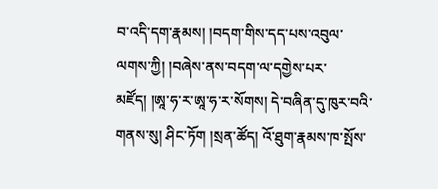བ་འདི་དག་རྣམས། །བདག་གིས་དད་པས་འབུལ་ལགས་ཀྱི། །བཞེས་ནས་བདག་ལ་དགྱེས་པར་མཛོད། །ཨཱ་ཧ་ར་ཨཱ་ཧ་ར་སོགས། དེ་བཞིན་དུ་ཁུར་བའི་གནས་སུ། ཤིང་ཏོག །སྲན་ཚོད། འོ་ཐུག་རྣམས་ཁ་སྤོས་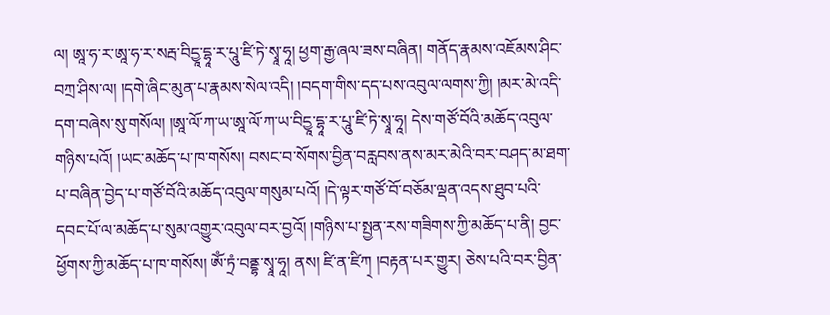ལ། ཨཱ་ཧ་ར་ཨཱ་ཧ་ར་སརྦ་བིདྱཱ་དྷཱ་ར་པཱུ་ཛི་ཏེ་སྭཱ་ཧཱ། ཕྱག་རྒྱ་ཞལ་ཟས་བཞིན། གནོད་རྣམས་འཇོམས་ཤིང་བཀྲ་ཤིས་ལ། །དགེ་ཞིང་མུན་པ་རྣམས་སེལ་འདི། །བདག་གིས་དད་པས་འབུལ་ལགས་ཀྱི། །མར་མེ་འདི་དག་བཞེས་སུ་གསོལ། །ཨཱ་ལོ་ཀ་ཡ་ཨཱ་ལོ་ཀ་ཡ་བིདྱཱ་དྷཱ་ར་པཱུ་ཛི་ཏེ་སྭཱ་ཧཱ། དེས་གཙོ་བོའི་མཆོད་འབུལ་གཉིས་པའོ། །ཡང་མཆོད་པ་ཁ་གསོས། བསང་བ་སོགས་བྱིན་བརླབས་ནས་མར་མེའི་བར་བཤད་མ་ཐག་པ་བཞིན་བྱེད་པ་གཙོ་བོའི་མཆོད་འབུལ་གསུམ་པའོ། །དེ་ལྟར་གཙོ་བོ་བཅོམ་ལྡན་འདས་ཐུབ་པའི་དབང་པོ་ལ་མཆོད་པ་སུམ་འགྱུར་འབུལ་བར་བྱའོ། །གཉིས་པ་སྤྱན་རས་གཟིགས་ཀྱི་མཆོད་པ་ནི། བྱང་ཕྱོགས་ཀྱི་མཆོད་པ་ཁ་གསོས། ༀ་ཏྲཾ་བནྡྷ་སྭཱ་ཧཱ། ནས། ཛི་ན་ཛིཀ྄ །བརྟན་པར་གྱུར། ཅེས་པའི་བར་བྱིན་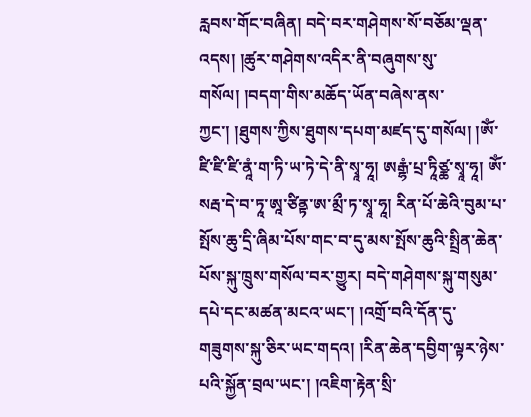རླབས་གོང་བཞིན། བདེ་བར་གཤེགས་སོ་བཅོམ་ལྡན་འདས། །ཚུར་གཤེགས་འདིར་ནི་བཞུགས་སུ་གསོལ། །བདག་གིས་མཆོད་ཡོན་བཞེས་ནས་ཀྱང་། །ཐུགས་ཀྱིས་ཐུགས་དཔག་མཛད་དུ་གསོལ། །ༀ་ཛི་ཛི་ཛི་ནཱཾ་ག་ཏི་ཡ་ཏེ་དེ་ནི་སྭཱ་ཧཱ། ཨརྒྷཾ་པྲ་ཏཱིཙྪ་སྭཱ་ཧཱ། ༀ་སརྦ་དེ་བ་ཏཱ་ཨཱ་ཙིནྟ་ཨ་མྲྀ་ཏ་སྭཱ་ཧཱ། རིན་པོ་ཆེའི་བུམ་པ་སྤོས་ཆུ་དྲི་ཞིམ་པོས་གང་བ་དུ་མས་སྤོས་ཆུའི་སྤྲིན་ཆེན་པོས་སྐུ་ཁྲུས་གསོལ་བར་གྱུར། བདེ་གཤེགས་སྐུ་གསུམ་དཔེ་དང་མཚན་མངའ་ཡང་། །འགྲོ་བའི་དོན་དུ་གཟུགས་སྐུ་ཅིར་ཡང་གདའ། །རིན་ཆེན་དབྱིག་ལྟར་ཉེས་པའི་སྐྱོན་བྲལ་ཡང་། །འཇིག་རྟེན་སྲི་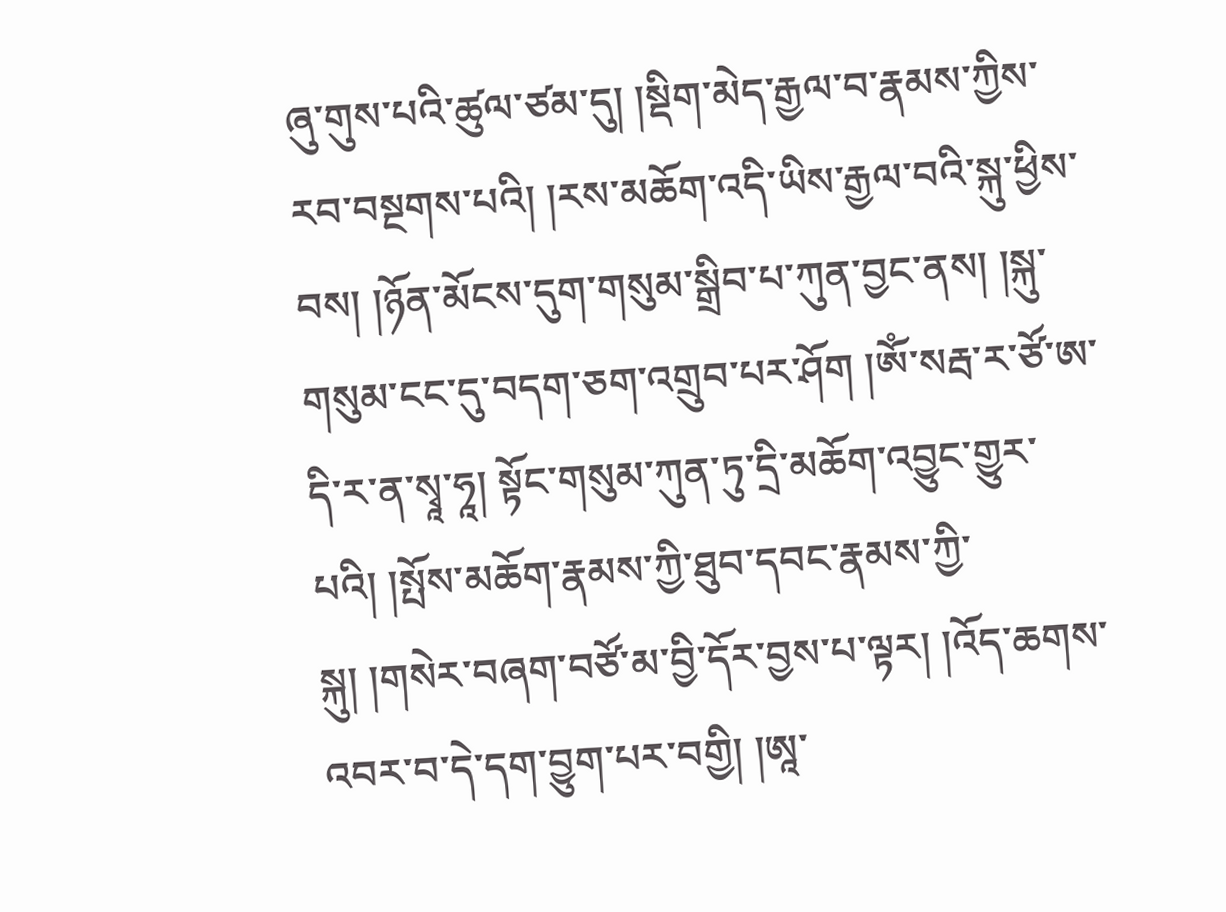ཞུ་གུས་པའི་ཚུལ་ཙམ་དུ། །སྡིག་མེད་རྒྱལ་བ་རྣམས་ཀྱིས་རབ་བསྔགས་པའི། །རས་མཆོག་འདི་ཡིས་རྒྱལ་བའི་སྐུ་ཕྱིས་བས། །ཉོན་མོངས་དུག་གསུམ་སྒྲིབ་པ་ཀུན་བྱང་ནས། །སྐུ་གསུམ་ངང་དུ་བདག་ཅག་འགྲུབ་པར་ཤོག །ༀ་སརྦ་ར་ཙོ་ཨ་དི་ར་ན་སྭཱ་ཧཱ། སྟོང་གསུམ་ཀུན་ཏུ་དྲི་མཆོག་འབྱུང་གྱུར་པའི། །སྤོས་མཆོག་རྣམས་ཀྱི་ཐུབ་དབང་རྣམས་ཀྱི་སྐུ། །གསེར་བཞག་བཙོ་མ་བྱི་དོར་བྱས་པ་ལྟར། །འོད་ཆགས་འབར་བ་དེ་དག་བྱུག་པར་བགྱི། །ཨཱ་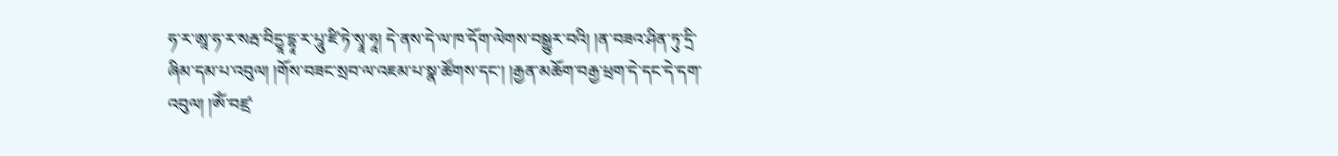ཧ་ར་ཨཱ་ཧ་ར་སརྦ་བིདྱཱ་དྷཱ་ར་པཱུ་ཛི་ཏེ་སྭཱ་ཧཱ། དེ་ནས་དེ་ལ་ཁ་དོག་ལེགས་བསྒྱུར་བའི། །ན་བཟའ་ཤིན་ཏུ་དྲི་ཞིམ་དམ་པ་འབུལ། །གོས་བཟང་སྲབ་ལ་འཇམ་པ་སྣ་ཚོགས་དང་། །རྒྱན་མཆོག་བརྒྱ་ཕྲག་དེ་དང་དེ་དག་འབུལ། །ༀ་བཛྲ་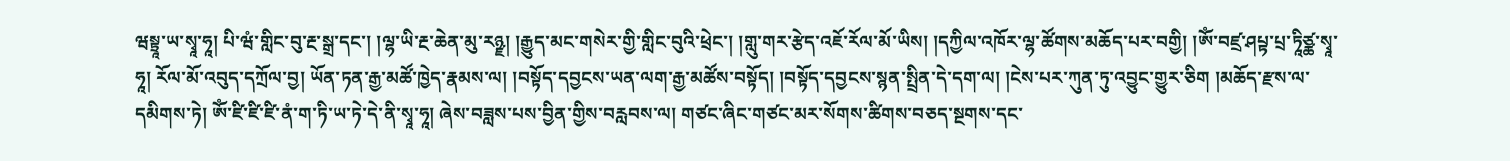ཝསྟྲཱ་ཡ་སྭཱ་ཧཱ། པི་ཝཾ་གླིང་བུ་རྔ་སྒྲ་དང་། །ལྷ་ཡི་རྔ་ཆེན་མུ་རཉྫ། །རྒྱུད་མང་གསེར་གྱི་གླིང་བུའི་ཕྲེང་། །གླུ་གར་རྩེད་འཇོ་རོལ་མོ་ཡིས། །དཀྱིལ་འཁོར་ལྷ་ཚོགས་མཆོད་པར་བགྱི། །ༀ་བཛྲ་ཤཔྟ་པྲ་ཏཱིཙྪ་སྭཱ་ཧཱ། རོལ་མོ་འབུད་དཀྲོལ་བྱ། ཡོན་ཏན་རྒྱ་མཚོ་ཁྱེད་རྣམས་ལ། །བསྟོད་དབྱངས་ཡན་ལག་རྒྱ་མཚོས་བསྟོད། །བསྟོད་དབྱངས་སྙན་སྤྲིན་དེ་དག་ལ། །ངེས་པར་ཀུན་ཏུ་འབྱུང་གྱུར་ཅིག །མཆོད་རྫས་ལ་དམིགས་ཏེ། ༀ་ཛི་ཛི་ཛི་ནཾ་ག་ཏི་ཡ་ཏེ་དེ་ནི་སྭཱ་ཧཱ། ཞེས་བཟླས་པས་བྱིན་གྱིས་བརླབས་ལ། གཙང་ཞིང་གཙང་མར་སོགས་ཚིགས་བཅད་སྔགས་དང་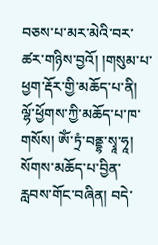བཅས་པ་མར་མེའི་བར་ཚར་གཉིས་བྱའོ། །གསུམ་པ་ཕྱག་རྡོར་གྱི་མཆོད་པ་ནི། ལྷོ་ཕྱོགས་ཀྱི་མཆོད་པ་ཁ་གསོས། ༀ་ཏྲཾ་བནྡྷ་སྭཱ་ཧཱ། སོགས་མཆོད་པ་བྱིན་རླབས་གོང་བཞིན། བདེ་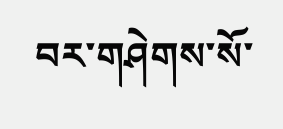བར་གཤེགས་སོ་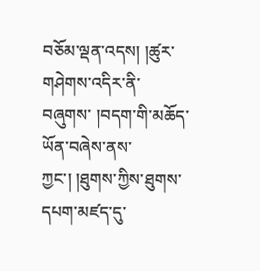བཅོམ་ལྡན་འདས། །ཚུར་གཤེགས་འདིར་ནི་བཞུགས་ །བདག་གི་མཆོད་ཡོན་བཞེས་ནས་ཀྱང་། །ཐུགས་ཀྱིས་ཐུགས་དཔག་མཛད་དུ་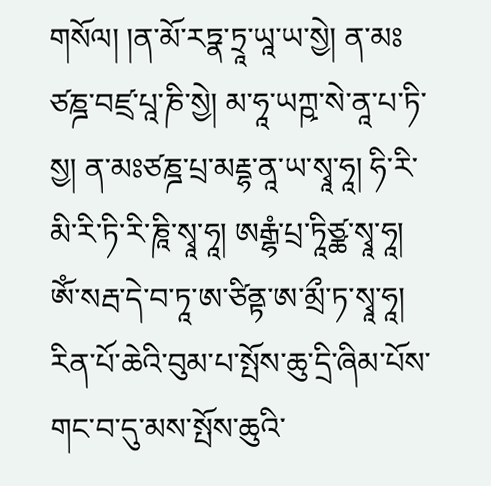གསོལ། །ན་མོ་རཏྣ་ཏྲཱ་ཡཱ་ཡ་སྱེ། ན་མཿཙཎྜ་བཛྲ་པཱ་ཎི་སྱེ། མ་ཧཱ་ཡཀྵ་སེ་ནཱ་པ་ཏི་སྱ། ན་མཿཙཎྜ་པྲ་མརྡྷ་ནཱ་ཡ་སྭཱ་ཧཱ། ཧི་རི་མི་རི་ཏི་རི་ཎཱི་སྭཱ་ཧཱ། ཨརྒྷཾ་པྲ་ཏཱིཙྪ་སྭཱ་ཧཱ། ༀ་སརྦ་དེ་བ་ཏཱ་ཨ་ཙིནྟ་ཨ་མྲྀ་ཏ་སྭཱ་ཧཱ། རིན་པོ་ཆེའི་བུམ་པ་སྤོས་ཆུ་དྲི་ཞིམ་པོས་གང་བ་དུ་མས་སྤོས་ཆུའི་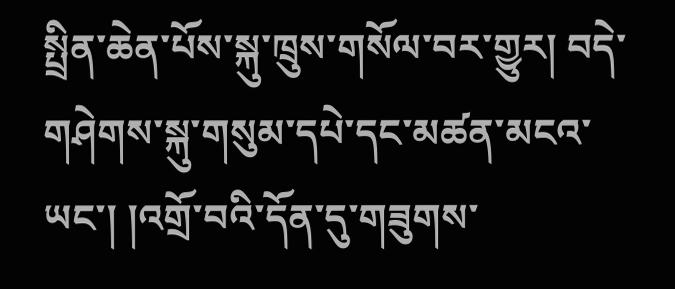སྤྲིན་ཆེན་པོས་སྐུ་ཁྲུས་གསོལ་བར་གྱུར། བདེ་གཤེགས་སྐུ་གསུམ་དཔེ་དང་མཚན་མངའ་ཡང་། །འགྲོ་བའི་དོན་དུ་གཟུགས་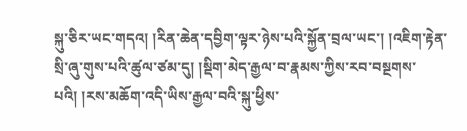སྐུ་ཅིར་ཡང་གདའ། །རིན་ཆེན་དབྱིག་ལྟར་ཉེས་པའི་སྐྱོན་བྲལ་ཡང་། །འཇིག་རྟེན་སྲི་ཞུ་གུས་པའི་ཚུལ་ཙམ་དུ། །སྡིག་མེད་རྒྱལ་བ་རྣམས་ཀྱིས་རབ་བསྔགས་པའི། །རས་མཆོག་འདི་ཡིས་རྒྱལ་བའི་སྐུ་ཕྱིས་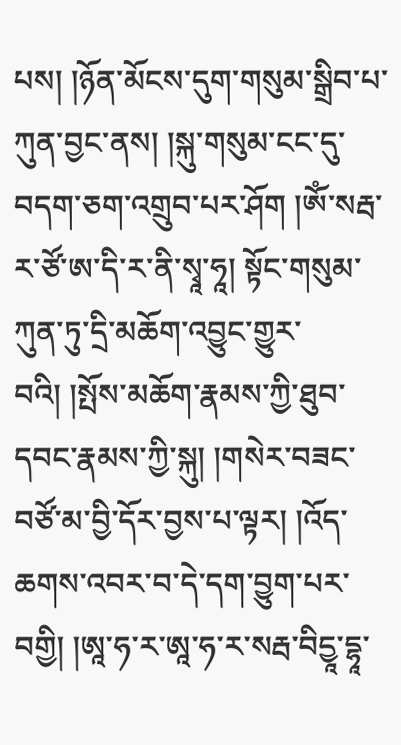པས། །ཉོན་མོངས་དུག་གསུམ་སྒྲིབ་པ་ཀུན་བྱང་ནས། །སྐུ་གསུམ་ངང་དུ་བདག་ཅག་འགྲུབ་པར་ཤོག །ༀ་སརྦ་ར་ཙོ་ཨ་དི་ར་ནི་སྭཱ་ཧཱ། སྟོང་གསུམ་ཀུན་ཏུ་དྲི་མཆོག་འབྱུང་གྱུར་བའི། །སྤོས་མཆོག་རྣམས་ཀྱི་ཐུབ་དབང་རྣམས་ཀྱི་སྐུ། །གསེར་བཟང་བཙོ་མ་བྱི་དོར་བྱས་པ་ལྟར། །འོད་ཆགས་འབར་བ་དེ་དག་བྱུག་པར་བགྱི། །ཨཱ་ཧ་ར་ཨཱ་ཧ་ར་སརྦ་བིདྱཱ་དྷཱ་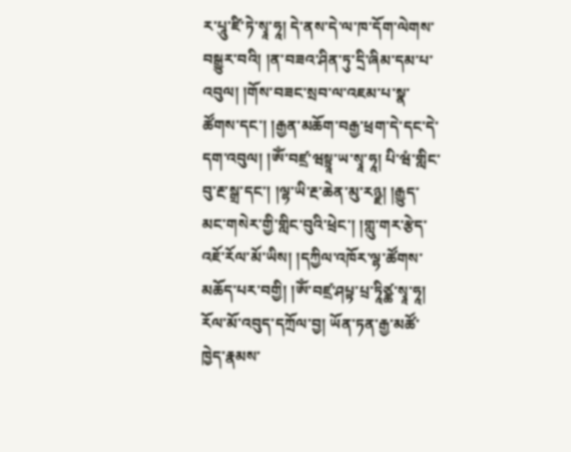ར་པཱུ་ཛི་ཏེ་སྭཱ་ཧཱ། དེ་ནས་དེ་ལ་ཁ་དོག་ལེགས་བསྒྱུར་བའི། །ན་བཟའ་ཤིན་ཏུ་དྲི་ཞིམ་དམ་པ་འབུལ། །གོས་བཟང་སྲབ་ལ་འཇམ་པ་སྣ་ཚོགས་དང་། །རྒྱན་མཆོག་བརྒྱ་ཕྲག་དེ་དང་དེ་དག་འབུལ། །ༀ་བཛྲ་ཝསྟྲཱ་ཡ་སྭཱ་ཧཱ། པི་ཝཾ་གླིང་བུ་རྔ་སྒྲ་དང་། །ལྷ་ཡི་རྔ་ཆེན་མུ་རཉྫ། །རྒྱུད་མང་གསེར་གྱི་གླིང་བུའི་ཕྲེང་། །གླུ་གར་རྩེད་འཇོ་རོལ་མོ་ཡིས། །དཀྱིལ་འཁོར་ལྷ་ཚོགས་མཆོད་པར་བགྱི། །ༀ་བཛྲ་ཤཔྟ་པྲ་ཏཱིཙྪ་སྭཱ་ཧཱ། རོལ་མོ་འབུད་དཀྲོལ་བྱ། ཡོན་ཏན་རྒྱ་མཚོ་ཁྱེད་རྣམས་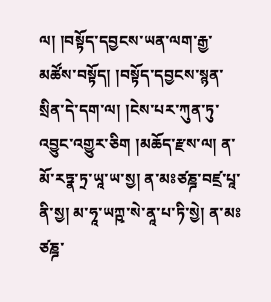ལ། །བསྟོད་དབྱངས་ཡན་ལག་རྒྱ་མཚོས་བསྟོད། །བསྟོད་དབྱངས་སྙན་སྲིན་དེ་དག་ལ། །ངེས་པར་ཀུན་ཏུ་འབྱུང་འགྱུར་ཅིག །མཆོད་རྫས་ལ། ན་མོ་རཏྣ་ཏྲ་ཡཱ་ཡ་སྱ། ན་མཿཙཎྜ་བཛྲ་པཱ་ནི་སྱ། མ་ཧཱ་ཡཀྵ་སེ་ནཱ་པ་ཏི་སྱེ། ན་མཿཙཎྜ་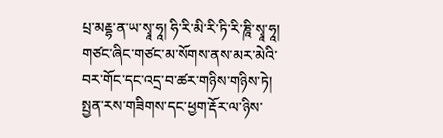པྲ་མརྡྷ་ན་ཡ་སྭཱ་ཧཱ། ཧི་རི་མི་རི་ཏི་རི་ཎཱི་སྭཱ་ཧཱ། གཙང་ཞིང་གཙང་མ་སོགས་ནས་མར་མེའི་བར་གོང་དང་འདྲ་བ་ཚར་གཉིས་གཉིས་ཏེ། སྤྱན་རས་གཟིགས་དང་ཕྱག་རྡོར་ལ་ཉིས་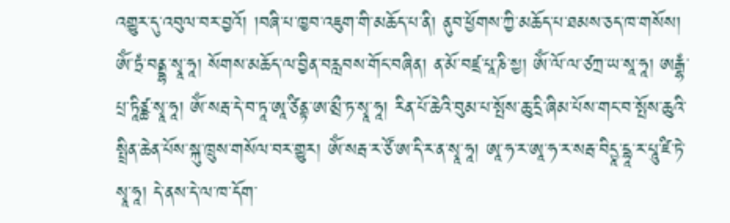འགྱུར་དུ་འབུལ་བར་བྱའོ། །བཞི་པ་ཁྱབ་འཇུག་གི་མཆོད་པ་ནི། ནུབ་ཕྱོགས་ཀྱི་མཆོད་པ་ཐམས་ཅད་ཁ་གསོས། ༀ་ཏྲཾ་བནྡྷ་སྭཱ་ཧཱ། སོགས་མཆོད་ལ་བྱིན་བརླབས་གོང་བཞིན། ན་མོ་བཛྲ་པཱ་ཎི་སྱ། ༀ་ལོ་ལ་ཙཀྲ་ཡ་སཱ་ཧཱ། ཨརྒྷཾ་པྲ་ཏཱིཙྪ་སྭཱ་ཧཱ། ༀ་སརྦ་དེ་བ་ཏཱ་ཨཱ་ཙིནྟ་ཨ་མྲྀ་ཏ་སྭཱ་ཧཱ། རིན་པོ་ཆེའི་བུམ་པ་སྤོས་ཆུ་དྲི་ཞིམ་པོས་གང་བ་སྤོས་ཆུའི་སྤྲིན་ཆེན་པོས་སྐུ་ཁྲུས་གསོལ་བར་གྱུར། ༀ་སརྦ་ར་ཙོ་ཨ་དི་ར་ན་སྭཱ་ཧཱ། ཨཱ་ཧ་ར་ཨཱ་ཧ་ར་སརྦ་བིདྱཱ་དྷཱ་ར་པཱུ་ཛི་ཏེ་སྭཱ་ཧཱ། དེ་ནས་དེ་ལ་ཁ་དོག་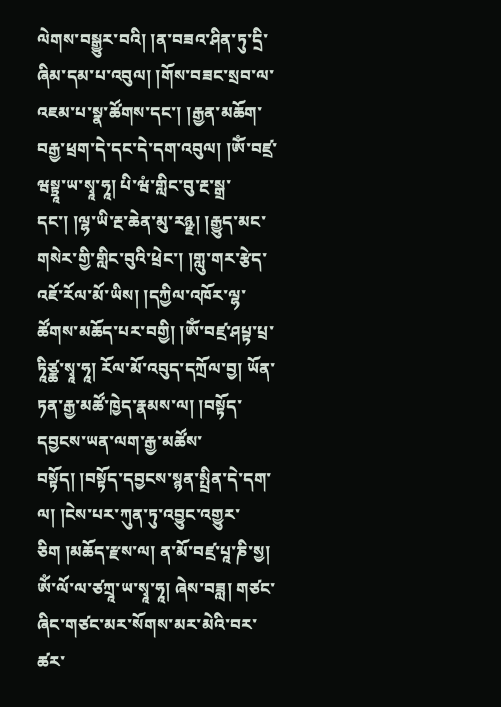ལེགས་བསྒྱུར་བའི། །ན་བཟའ་ཤིན་ཏུ་དྲི་ཞིམ་དམ་པ་འབུལ། །གོས་བཟང་སྲབ་ལ་འཇམ་པ་སྣ་ཚོགས་དང་། །རྒྱན་མཆོག་བརྒྱ་ཕྲག་དེ་དང་དེ་དག་འབུལ། །ༀ་བཛྲ་ཝསྟྲཱ་ཡ་སྭཱ་ཧཱ། པི་ཝཾ་གླིང་བུ་རྔ་སྒྲ་དང་། །ལྷ་ཡི་རྔ་ཆེན་མུ་རཉྫ། །རྒྱུད་མང་གསེར་གྱི་གླིང་བུའི་ཕྲེང་། །གླུ་གར་རྩེད་འཇོ་རོལ་མོ་ཡིས། །དཀྱིལ་འཁོར་ལྷ་ཚོགས་མཆོད་པར་བགྱི། །ༀ་བཛྲ་ཤཔྟ་པྲ་ཏཱིཙྪ་སྭཱ་ཧཱ། རོལ་མོ་འབུད་དཀྲོལ་བྱ། ཡོན་ཏན་རྒྱ་མཚོ་ཁྱེད་རྣམས་ལ། །བསྟོད་དབྱངས་ཡན་ལག་རྒྱ་མཚོས་བསྟོད། །བསྟོད་དབྱངས་སྙན་སྤྲིན་དེ་དག་ལ། །ངེས་པར་ཀུན་ཏུ་འབྱུང་འགྱུར་ཅིག །མཆོད་རྫས་ལ། ན་མོ་བཛྲ་པཱ་ཎི་སྱ། ༀ་ལོ་ལ་ཙཀྲཱ་ཡ་སྭཱ་ཧཱ། ཞེས་བཟླ། གཙང་ཞིང་གཙང་མར་སོགས་མར་མེའི་བར་ཚར་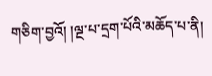གཅིག་བྱའོ། །ལྔ་པ་དྲག་པོའི་མཆོད་པ་ནི།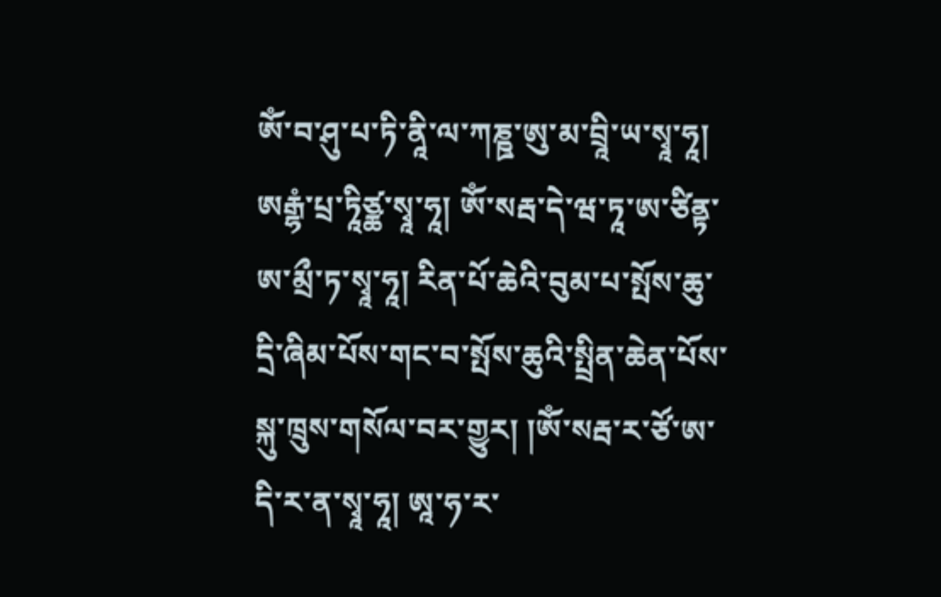ༀ་བ་ཤུ་པ་ཏི་ནཱི་ལ་ཀཎྛ་ཨུ་མ་བྲཱི་ཡ་སྭཱ་ཧཱ། ཨརྒྷཾ་པྲ་ཏཱིཙྪ་སྭཱ་ཧཱ། ༀ་སརྦ་དེ་ཝ་ཏཱ་ཨ་ཙིནྟ་ཨ་མྲྀ་ཏ་སྭཱ་ཧཱ། རིན་པོ་ཆེའི་བུམ་པ་སྤོས་ཆུ་དྲི་ཞིམ་པོས་གང་བ་སྤོས་ཆུའི་སྤྲིན་ཆེན་པོས་སྐུ་ཁྲུས་གསོལ་བར་གྱུར། །ༀ་སརྦ་ར་ཙོ་ཨ་དི་ར་ན་སྭཱ་ཧཱ། ཨཱ་ཧ་ར་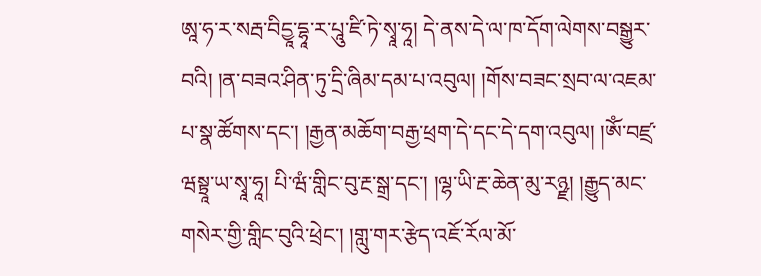ཨཱ་ཧ་ར་སརྦ་བིདྱཱ་དྷཱ་ར་པཱུ་ཛི་ཏེ་སྭཱ་ཧཱ། དེ་ནས་དེ་ལ་ཁ་དོག་ལེགས་བསྒྱུར་བའི། །ན་བཟའ་ཤིན་ཏུ་དྲི་ཞིམ་དམ་པ་འབུལ། །གོས་བཟང་སྲབ་ལ་འཇམ་པ་སྣ་ཚོགས་དང་། །རྒྱན་མཆོག་བརྒྱ་ཕྲག་དེ་དང་དེ་དག་འབུལ། །ༀ་བཛྲ་ཝསྟྲཱ་ཡ་སྭཱ་ཧཱ། པི་ཝཾ་གླིང་བུ་རྔ་སྒྲ་དང་། །ལྷ་ཡི་རྔ་ཆེན་མུ་རཉྫ། །རྒྱུད་མང་གསེར་གྱི་གླིང་བུའི་ཕྲེང་། །གླུ་གར་རྩེད་འཇོ་རོལ་མོ་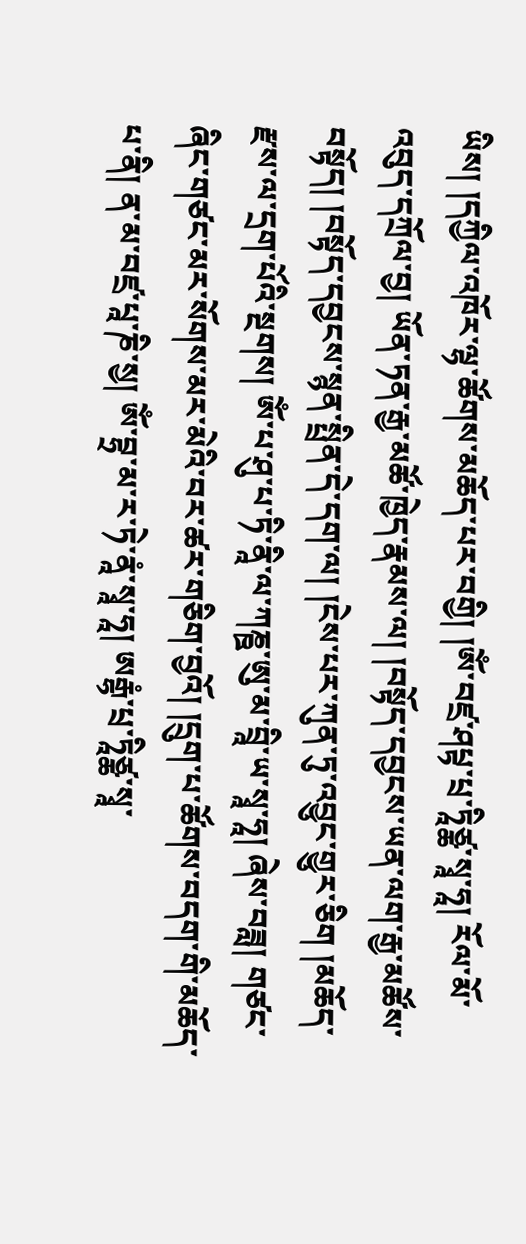ཡིས། །དཀྱིལ་འཁོར་ལྷ་ཚོགས་མཆོད་པར་བགྱི། །ༀ་བཛྲ་ཤཔྟ་པྲ་ཏཱིཙྪ་སྭཱ་ཧཱ། རོལ་མོ་འབུད་དཀྲོལ་བྱ། ཡོན་ཏན་རྒྱ་མཚོ་ཁྱེད་རྣམས་ལ། །བསྟོད་དབྱངས་ཡན་ལག་རྒྱ་མཚོས་བསྟོད། །བསྟོད་དབྱངས་སྙན་སྤྲིན་དེ་དག་ལ། །ངེས་པར་ཀུན་ཏུ་འབྱུང་གྱུར་ཅིག །མཆོད་རྫས་ལ་དྲག་པོའི་སྔགས། ༀ་པ་ཤུ་པ་ཏི་ནཱི་ལ་ཀཎྛ་ཨུ་མ་བྲཱི་ཡ་སྭཱ་ཧཱ། ཞེས་བཟླ། གཙང་ཞིང་གཙང་མར་སོགས་མར་མེའི་བར་ཚར་གཅིག་བྱའོ། །དྲུག་པ་ཚོགས་བདག་གི་མཆོད་པ་ནི། ན་མ་བཛྲ་པཱ་ཎི་སྱ། ༀ་བྷྲ་མ་ར་ཏེ་ནཱཾ་སྭཱ་ཧཱ། ཨརྒྷཾ་པྲ་ཏཱིཙྪ་སྭཱ་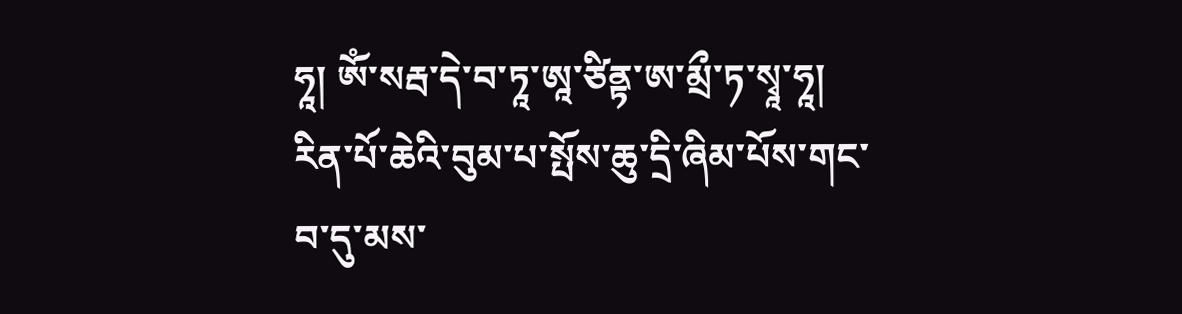ཧཱ། ༀ་སརྦ་དེ་བ་ཏཱ་ཨཱ་ཙིནྟ་ཨ་མྲྀ་ཏ་སྭཱ་ཧཱ། རིན་པོ་ཆེའི་བུམ་པ་སྤོས་ཆུ་དྲི་ཞིམ་པོས་གང་བ་དུ་མས་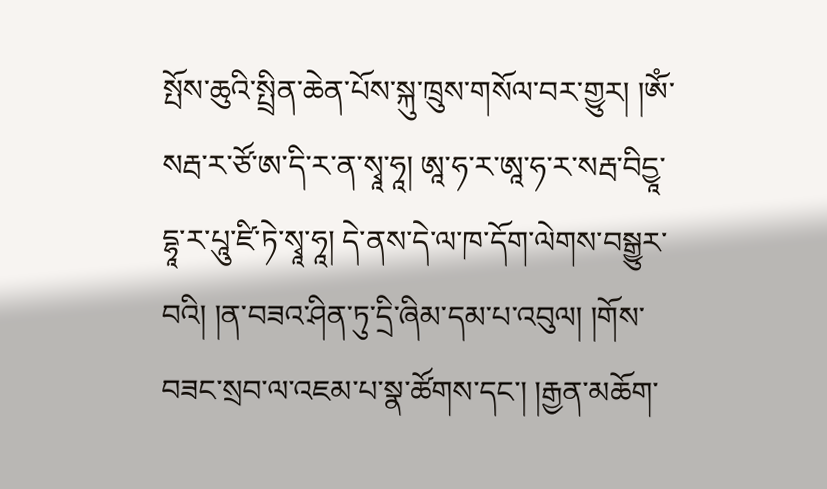སྤོས་ཆུའི་སྤྲིན་ཆེན་པོས་སྐུ་ཁྲུས་གསོལ་བར་གྱུར། །ༀ་སརྦ་ར་ཙོ་ཨ་དི་ར་ན་སྭཱ་ཧཱ། ཨཱ་ཧ་ར་ཨཱ་ཧ་ར་སརྦ་བིདྱཱ་དྷཱ་ར་པཱུ་ཛི་ཏེ་སྭཱ་ཧཱ། དེ་ནས་དེ་ལ་ཁ་དོག་ལེགས་བསྒྱུར་བའི། །ན་བཟའ་ཤིན་ཏུ་དྲི་ཞིམ་དམ་པ་འབུལ། །གོས་བཟང་སྲབ་ལ་འཇམ་པ་སྣ་ཚོགས་དང་། །རྒྱན་མཆོག་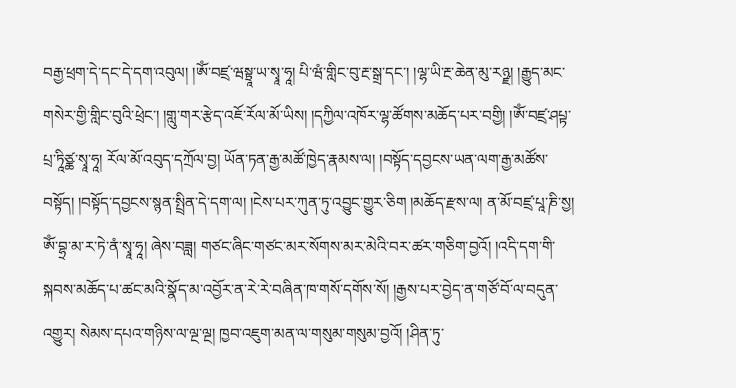བརྒྱ་ཕྲག་དེ་དང་དེ་དག་འབུལ། །ༀ་བཛྲ་ཝསྟྲཱ་ཡ་སྭཱ་ཧཱ། པི་ཝཾ་གླིང་བུ་རྔ་སྒྲ་དང་། །ལྷ་ཡི་རྔ་ཆེན་མུ་རཉྫ། །རྒྱུད་མང་གསེར་གྱི་གླིང་བུའི་ཕྲེང་། །གླུ་གར་རྩེད་འཇོ་རོལ་མོ་ཡིས། །དཀྱིལ་འཁོར་ལྷ་ཚོགས་མཆོད་པར་བགྱི། །ༀ་བཛྲ་ཤཔྟ་པྲ་ཏཱིཙྪ་སྭཱ་ཧཱ། རོལ་མོ་འབུད་དཀྲོལ་བྱ། ཡོན་ཏན་རྒྱ་མཚོ་ཁྱེད་རྣམས་ལ། །བསྟོད་དབྱངས་ཡན་ལག་རྒྱ་མཚོས་བསྟོད། །བསྟོད་དབྱངས་སྙན་སྤྲིན་དེ་དག་ལ། །ངེས་པར་ཀུན་ཏུ་འབྱུང་གྱུར་ཅིག །མཆོད་རྫས་ལ། ན་མོ་བཛྲ་པཱ་ཎི་སྱ། ༀ་བྷྲ་མ་ར་ཏེ་ནཾ་སྭཱ་ཧཱ། ཞེས་བཟླ། གཙང་ཞིང་གཙང་མར་སོགས་མར་མེའི་བར་ཚར་གཅིག་བྱའོ། །འདི་དག་གི་སྐབས་མཆོད་པ་ཚང་མའི་སྣོད་མ་འབྱོར་ན་རེ་རེ་བཞིན་ཁ་གསོ་དགོས་སོ། །རྒྱས་པར་བྱེད་ན་གཙོ་བོ་ལ་བདུན་འགྱུར། སེམས་དཔའ་གཉིས་ལ་ལྔ་ལྔ། ཁྱབ་འཇུག་མན་ལ་གསུམ་གསུམ་བྱའོ། །ཤིན་ཏུ་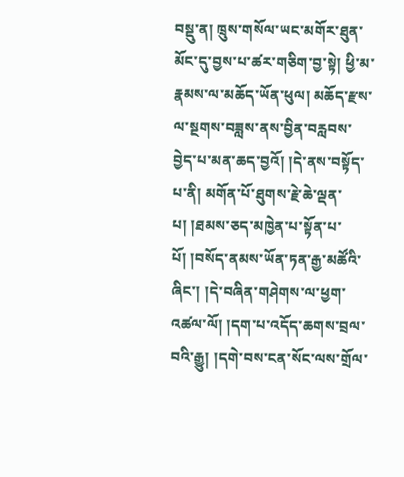བསྡུ་ན། ཁྲུས་གསོལ་ཡང་མགོར་ཐུན་མོང་དུ་བྱས་པ་ཚར་གཅིག་བྱ་སྟེ། ཕྱི་མ་རྣམས་ལ་མཆོད་ཡོན་ཕུལ། མཆོད་རྫས་ལ་སྔགས་བཟླས་ནས་བྱིན་བརླབས་བྱེད་པ་མན་ཆད་བྱའོ། །དེ་ནས་བསྟོད་པ་ནི། མགོན་པོ་ཐུགས་རྗེ་ཆེ་ལྡན་པ། །ཐམས་ཅད་མཁྱེན་པ་སྟོན་པ་པོ། །བསོད་ནམས་ཡོན་ཏན་རྒྱ་མཚོའི་ཞིང་། །དེ་བཞིན་གཤེགས་ལ་ཕྱག་འཚལ་ལོ། །དག་པ་འདོད་ཆགས་བྲལ་བའི་རྒྱུ། །དགེ་བས་ངན་སོང་ལས་གྲོལ་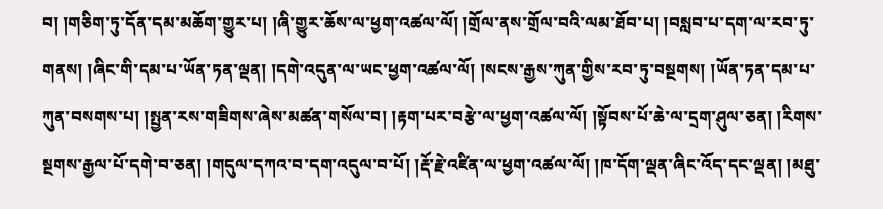བ། །གཅིག་ཏུ་དོན་དམ་མཆོག་གྱུར་པ། །ཞི་གྱུར་ཆོས་ལ་ཕྱག་འཚལ་ལོ། །གྲོལ་ནས་གྲོལ་བའི་ལམ་ཐོབ་པ། །བསླབ་པ་དག་ལ་རབ་ཏུ་གནས། །ཞིང་གི་དམ་པ་ཡོན་ཏན་ལྡན། །དགེ་འདུན་ལ་ཡང་ཕྱག་འཚལ་ལོ། །སངས་རྒྱས་ཀུན་གྱིས་རབ་ཏུ་བསྔགས། །ཡོན་ཏན་དམ་པ་ཀུན་བསགས་པ། །སྤྱན་རས་གཟིགས་ཞེས་མཚན་གསོལ་བ། །རྟག་པར་བརྩེ་ལ་ཕྱག་འཚལ་ལོ། །སྟོབས་པོ་ཆེ་ལ་དྲག་ཤུལ་ཅན། །རིགས་སྔགས་རྒྱལ་པོ་དགེ་བ་ཅན། །གདུལ་དཀའ་བ་དག་འདུལ་བ་པོ། །རྡོ་རྗེ་འཛིན་ལ་ཕྱག་འཚལ་ལོ། །ཁ་དོག་ལྡན་ཞིང་འོད་དང་ལྡན། །མཐུ་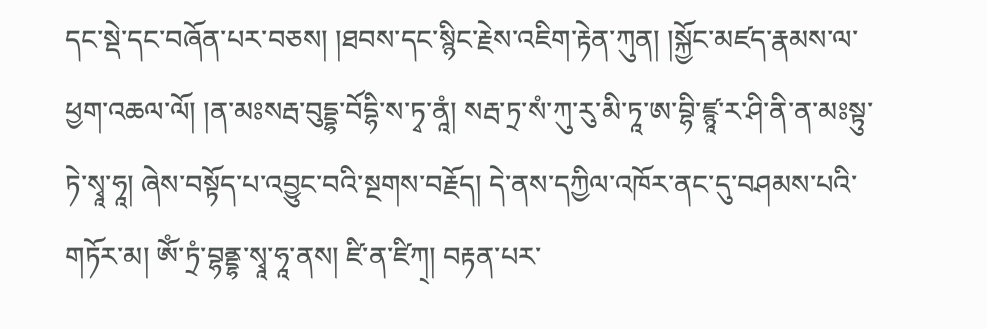དང་སྡེ་དང་བཞོན་པར་བཅས། །ཐབས་དང་སྙིང་རྗེས་འཇིག་རྟེན་ཀུན། །སྐྱོང་མཛད་རྣམས་ལ་ཕྱག་འཆལ་ལོ། །ན་མཿསརྦ་བུདྡྷ་བོདྷི་ས་ཏྭ་ནཱཾ། སརྦ་ཏྲ་སཾ་ཀུ་རུ་མི་ཏཱ་ཨ་བྷི་ཛྙཱ་ར་ཤི་ནི་ན་མཿསྟུ་ཏེ་སྭཱ་ཧཱ། ཞེས་བསྟོད་པ་འབྱུང་བའི་སྔགས་བརྗོད། དེ་ནས་དཀྱིལ་འཁོར་ནང་དུ་བཤམས་པའི་གཏོར་མ། ༀ་ཏྲཾ་བྷནྡྷ་སྭཱ་ཧཱ་ནས། ཛི་ན་ཛིཀ྄། བརྟན་པར་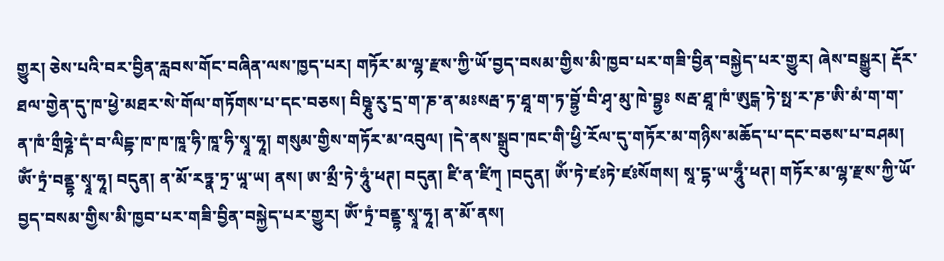གྱུར། ཅེས་པའི་བར་བྱིན་རླབས་གོང་བཞིན་ལས་ཁྱད་པར། གཏོར་མ་ལྷ་རྫས་ཀྱི་ཡོ་བྱད་བསམ་གྱིས་མི་ཁྱབ་པར་གཟི་བྱིན་བསྐྱེད་པར་གྱུར། ཞེས་བསྒྱུར། རྡོར་ཐལ་གྱེན་དུ་ཁ་ཕྱེ་མཐར་སེ་གོལ་གཏོགས་པ་དང་བཅས། བིཥྞུ་རུ་དྲ་ག་ཎ་ན་མཿསརྦ་ཏ་ཐཱ་ག་ཏ་བྷྱོ་བི་ཤྭ་མུ་ཁེ་བྷྱཿ སརྦ་ཐཱ་ཁཾ་ཨུངྒ་ཏེ་སྥ་ར་ཎ་ཨི་མཾ་ག་ག་ན་ཁཾ་གྲྀཧྞེ་དཾ་བ་ལིདྟ་ཁ་ཁ་ཁཱ་ཧི་ཁཱ་ཧི་སྭཱ་ཧཱ། གསུམ་གྱིས་གཏོར་མ་འབུལ། །དེ་ནས་སྒྲུབ་ཁང་གི་ཕྱི་རོལ་དུ་གཏོར་མ་གཉིས་མཆོད་པ་དང་བཅས་པ་བཤམ། ༀ་ཏྲཾ་བནྡྷ་སྭཱ་ཧཱ། བདུན། ན་མོ་རཏྣ་ཏྲ་ཡཱ་ཡ། ནས། ཨ་མྲྀ་ཏེ་ཧཱུཾ་ཕཊ། བདུན། ཛི་ན་ཛིཀ྄ །བདུན། ༀ་ཏེ་ཛཿཏེ་ཛཿསོགས། སཱ་དྷ་ཡ་ཧཱུྃ་ཕཊ། གཏོར་མ་ལྷ་རྫས་ཀྱི་ཡོ་བྱད་བསམ་གྱིས་མི་ཁྱབ་པར་གཟི་བྱིན་བསྐྱེད་པར་གྱུར། ༀ་ཏྲཾ་བནྡྷ་སྭཱ་ཧཱ། ན་མོ་ནས།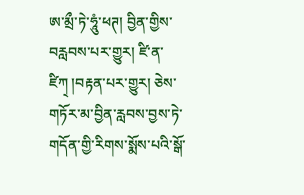ཨ་མྲྀ་ཏེ་ཧཱུཾ་ཕཊ། བྱིན་གྱིས་བརླབས་པར་གྱུར། ཛི་ན་ཛིཀ྄ །བརྟན་པར་གྱུར། ཅེས་གཏོར་མ་བྱིན་རླབས་བྱས་ཏེ་གདོན་གྱི་རིགས་སྨོས་པའི་སྒོ་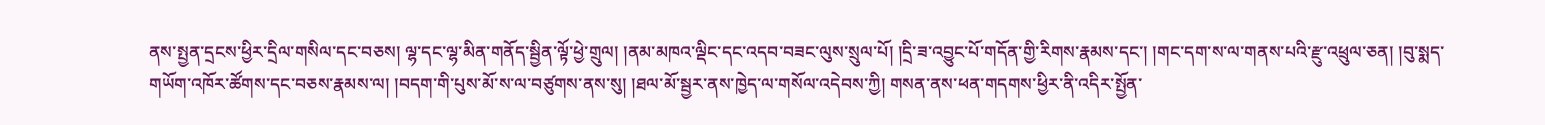ནས་སྤྱན་དྲངས་ཕྱིར་དྲིལ་གསིལ་དང་བཅས། ལྷ་དང་ལྷ་མིན་གནོད་སྦྱིན་ལྟོ་ཕྱེ་གྲུལ། །ནམ་མཁའ་ལྡིང་དང་འདབ་བཟང་ལུས་སྲུལ་པོ། །དྲི་ཟ་འབྱུང་པོ་གདོན་གྱི་རིགས་རྣམས་དང་། །གང་དག་ས་ལ་གནས་པའི་རྫུ་འཕྲུལ་ཅན། །བུ་སྨད་གཡོག་འཁོར་ཚོགས་དང་བཅས་རྣམས་ལ། །བདག་གི་པུས་མོ་ས་ལ་བཙུགས་ནས་སུ། །ཐལ་མོ་སྦྱར་ནས་ཁྱེད་ལ་གསོལ་འདེབས་ཀྱི། གསན་ནས་ཕན་གདགས་ཕྱིར་ནི་འདིར་སྤྱོན་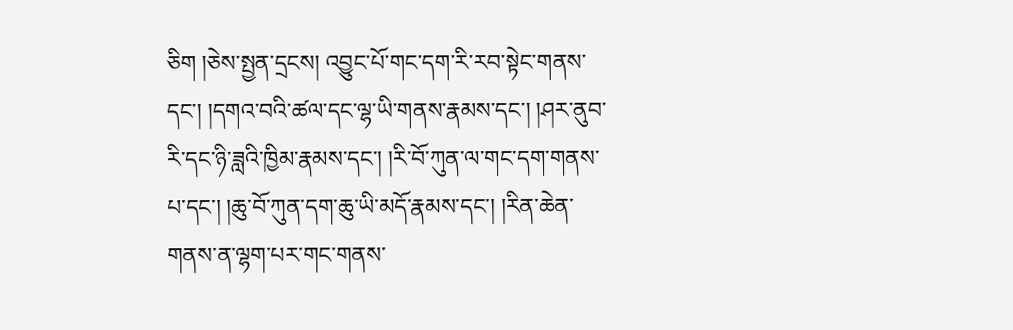ཅིག །ཅེས་སྤྱན་དྲངས། འབྱུང་པོ་གང་དག་རི་རབ་སྟེང་གནས་དང་། །དགའ་བའི་ཚལ་དང་ལྷ་ཡི་གནས་རྣམས་དང་། །ཤར་ནུབ་རི་དང་ཉི་ཟླའི་ཁྱིམ་རྣམས་དང་། །རི་བོ་ཀུན་ལ་གང་དག་གནས་པ་དང་། །ཆུ་བོ་ཀུན་དག་ཆུ་ཡི་མདོ་རྣམས་དང་། །རིན་ཆེན་གནས་ན་ལྷག་པར་གང་གནས་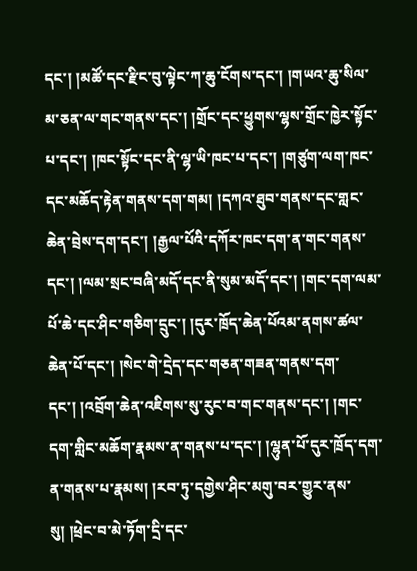དང་། །མཚོ་དང་རྫིང་བུ་ལྟེང་ཀ་ཆུ་ངོགས་དང་། །གཡའ་ཆུ་སིལ་མ་ཅན་ལ་གང་གནས་དང་། །གྲོང་དང་ཕྱུགས་ལྷས་གྲོང་ཁྱེར་སྟོང་པ་དང་། །ཁང་སྟོང་དང་ནི་ལྷ་ཡི་ཁང་པ་དང་། །གཙུག་ལག་ཁང་དང་མཆོད་རྟེན་གནས་དག་གམ། །དཀའ་ཐུབ་གནས་དང་གླང་ཆེན་བྲེས་དག་དང་། །རྒྱལ་པོའི་དཀོར་ཁང་དག་ན་གང་གནས་དང་། །ལམ་སྲང་བཞི་མདོ་དང་ནི་སུམ་མདོ་དང་། །གང་དག་ལམ་པོ་ཆེ་དང་ཤིང་གཅིག་དྲུང་། །དུར་ཁྲོད་ཆེན་པོའམ་ནགས་ཚལ་ཆེན་པོ་དང་། །སེང་གེ་དྲེད་དང་གཅན་གཟན་གནས་དག་དང་། །འབྲོག་ཆེན་འཇིགས་སུ་རུང་བ་གང་གནས་དང་། །གང་དག་གླིང་མཆོག་རྣམས་ན་གནས་པ་དང་། །ལྷུན་པོ་དུར་ཁྲོད་དག་ན་གནས་པ་རྣམས། །རབ་ཏུ་དགྱེས་ཤིང་མགུ་བར་གྱུར་ནས་སུ། །ཕྲེང་བ་མེ་ཏོག་དྲི་དང་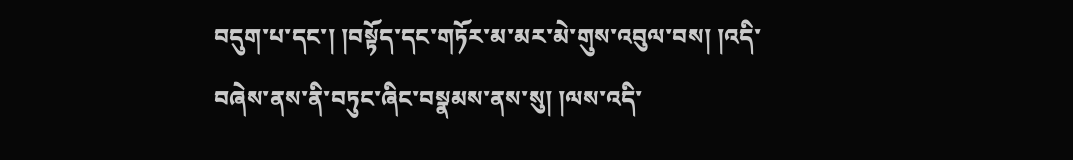བདུག་པ་དང་། །བསྟོད་དང་གཏོར་མ་མར་མེ་གུས་འབུལ་བས། །འདི་བཞེས་ནས་ནི་བཏུང་ཞིང་བསྣམས་ནས་སུ། །ལས་འདི་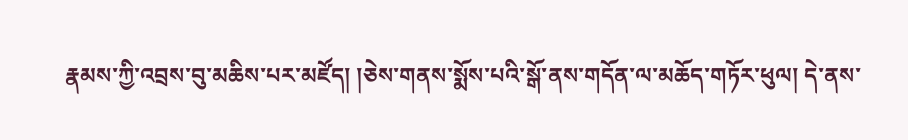རྣམས་ཀྱི་འབྲས་བུ་མཆིས་པར་མཛོད། །ཅེས་གནས་སྨོས་པའི་སྒོ་ནས་གདོན་ལ་མཆོད་གཏོར་ཕུལ། དེ་ནས་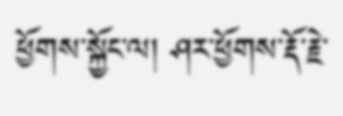ཕྱོགས་སྐྱོང་ལ། ཤར་ཕྱོགས་རྡོ་རྗེ་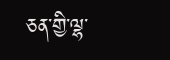ཅན་གྱི་ལྷ་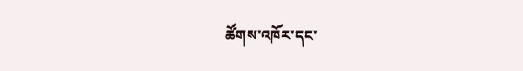ཚོགས་འཁོར་དང་